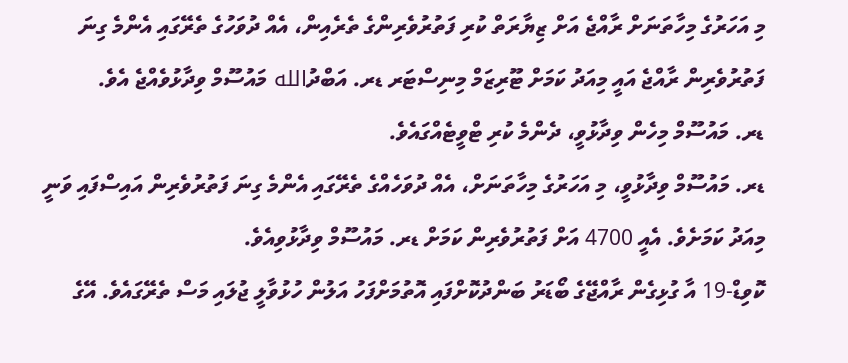މި އަހަރުގެ މިހާތަނަށް ރާއްޖެ އަށް ޒިޔާރަތް ކުރި ފަތުރުވެރިންގެ ތެރެއިން، އެއް ދުވަހުގެ ތެރޭގައި އެންމެ ގިނަ ފަތުރުވެރިން ރާއްޖެ އައީ މިއަދު ކަމަށް ޓޫރިޒަމް މިނިސްޓަރ ޑރ. އަބްދުالله މައުސޫމް ވިދާޅުވެއްޖެ އެވެ.
ޑރ. މައުސޫމް މިހެން ވިދާޅުވީ، ދެންމެ ކުރި ޓްވީޓެއްގައެވެ.
ޑރ. މައުސޫމް ވިދާޅުވީ، މި އަހަރުގެ މިހާތަނަށް، އެއް ދުވަހެއްގެ ތެރޭގައި އެންމެ ގިނަ ފަތުރުވެރިން އައިސްފައި ވަނީ މިއަދު ކަމަށެވެ. އެއީ 4700 އަށް ފަތުރުވެރިން ކަމަށް ޑރ. މައުސޫމް ވިދާޅުވިއެވެ.
ކޮވިޑް-19 އާ ގުޅިގެން ރާއްޖޭގެ ބޯޑަރު ބަންދުކޮށްފައި އޮތުމަށްފަހު އަލުން ހުޅުވާލީ ޖުލައި މަސް ތެރޭގައެވެ. އޭގެ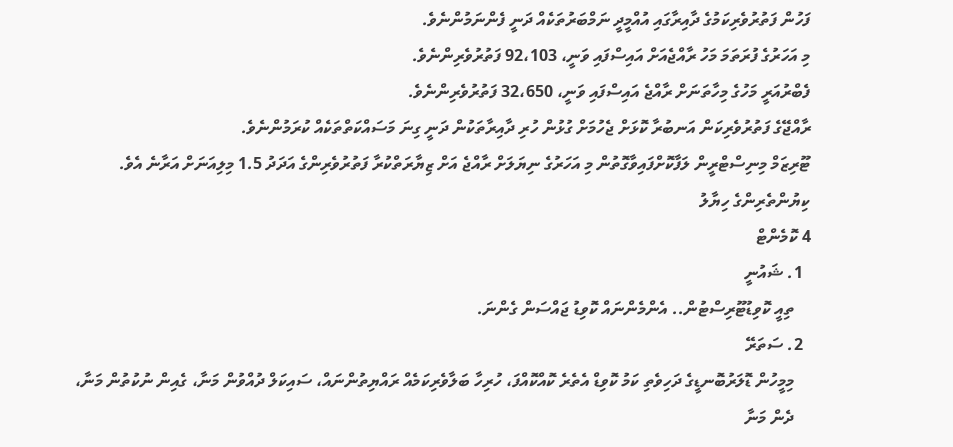ފަހުން ފަތުރުވެރިކަމުގެ ދާއިރާގައި އުއްމީދީ ނަމްބަރުތަކެއް ދަނީ ފެންނަމުންނެވެ.
މި އަހަރުގެ ފުރަތަމަ މަހު ރާއްޖެއަށް އައިސްފައި ވަނީ، 92،103 ފަތުރުވެރިންނެވެ.
ފެބްރުއަރީ މަހުގެ މިހާތަނަށް ރާއްޖެ އައިސްފައި ވަނީ، 32،650 ފަތުރުވެރިންނެވެ.
ރާއްޖޭގެ ފަތުރުވެރިކަން އަނބުރާ ކޮޅަށް ޖެހުމަށް ގުޅުން ހުރި ދާއިރާތަކުން ދަނީ ގިނަ މަސައްކަތްތަކެއް ކުރަމުންނެވެ.
ޓޫރިޒަމް މިނިސްޓްރީން ލަފާކޮށްފައިވާގޮތުން މި އަހަރުގެ ނިޔަލަށް ރާއްޖެ އަށް ޒިޔާރަތްކުރާ ފަތުރުވެރިންގެ އަދަދު 1.5 މިލިއަނަށް އަރާނެ އެވެ.
ކިޔުންތެރިންގެ ހިޔާލު
4 ކޮމެންޓް
  1. ޝައުނީ
    ތިއީ ކޮވިޑުޓޫރިސްޓުން.. އެންމެންނައް ކޮވިޑު ޖައްސަން ގެންނަ.
  2. ސަތަރޭ
    މިމީހުން ޑޮލަރުބޮނޑީގެ ދަހިވެތި ކަމު ކޮވިޑް އެތެރެ ކޮއްކޮއްފަ، ހުރިހާ ބަލާވެރިކަމެއް ރައްޔިތުންނައް، ސައިކަލް ދުއްވުން މަނާ، ގެއިން ނުކުތުން މަނާ،
    ދެން މަނާ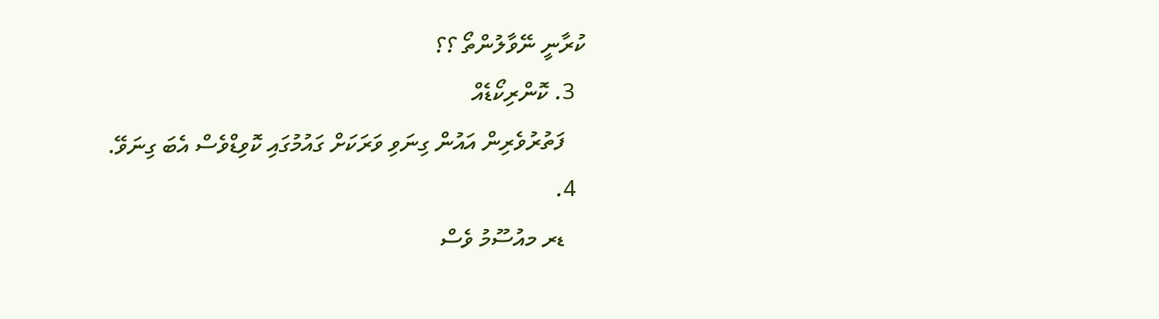ކުރާނީ ނޭވާލުންތޯ ؟؟
  3. ކޮންރިކޯޑެއް
    ފަތުރުވެރިން އައުން ގިނަވި ވަރަކަށް ގައުމުގައި ކޮވިޑްވެސް އެބަ ގިނަވޭ.
  4.
    ޑރ މއުސޫމު ވެސް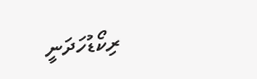ރިކޯޑުހަދަނީ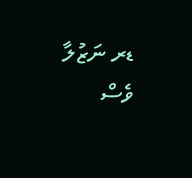ޑރ ނަޒުލާ ވެސް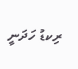ރިކޑު ހަދަނީ